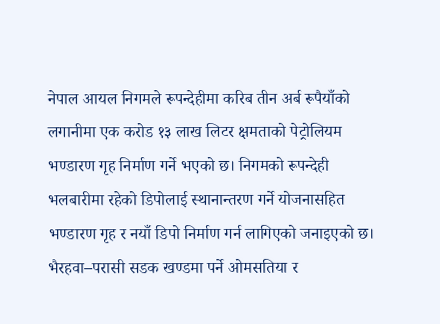नेपाल आयल निगमले रूपन्देहीमा करिब तीन अर्ब रूपैयाँको लगानीमा एक करोड १३ लाख लिटर क्षमताको पेट्रोलियम भण्डारण गृह निर्माण गर्ने भएको छ। निगमको रूपन्देही भलबारीमा रहेको डिपोलाई स्थानान्तरण गर्ने योजनासहित भण्डारण गृह र नयाँ डिपो निर्माण गर्न लागिएको जनाइएको छ।
भैरहवा–परासी सडक खण्डमा पर्ने ओमसतिया र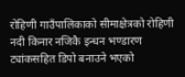रोहिणी गाउँपालिकाको सीमाक्षेत्रको रोहिणी नदी किनार नजिकै इन्धन भण्डारण ट्यांकसहित डिपो बनाउने भएको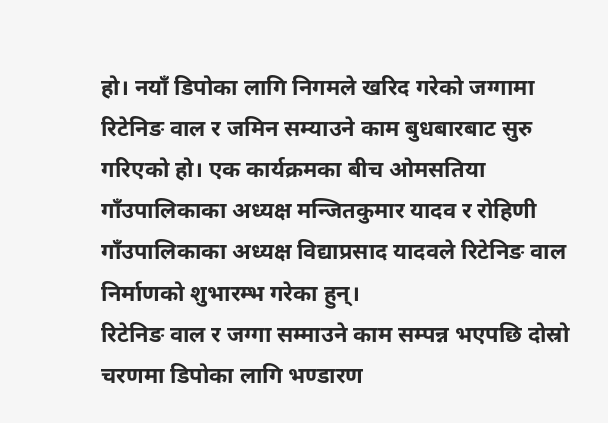हो। नयाँ डिपोका लागि निगमले खरिद गरेको जग्गामा रिटेनिङ वाल र जमिन सम्याउने काम बुधबारबाट सुरु गरिएको हो। एक कार्यक्रमका बीच ओमसतिया गाँउपालिकाका अध्यक्ष मन्जितकुमार यादव र रोहिणी गाँउपालिकाका अध्यक्ष विद्याप्रसाद यादवले रिटेनिङ वाल निर्माणको शुभारम्भ गरेका हुन्।
रिटेनिङ वाल र जग्गा सम्माउने काम सम्पन्न भएपछि दोस्रो चरणमा डिपोका लागि भण्डारण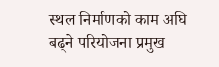स्थल निर्माणको काम अघि बढ्ने परियोजना प्रमुख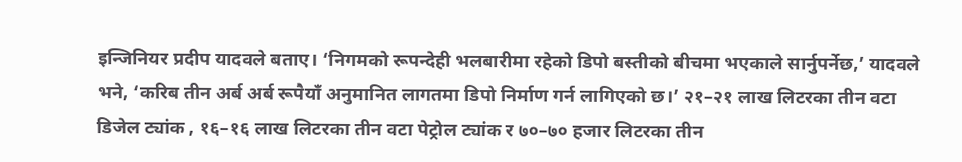इन्जिनियर प्रदीप यादवले बताए। ‘निगमको रूपन्देही भलबारीमा रहेको डिपो बस्तीको बीचमा भएकाले सार्नुपर्नेछ,’ यादवले भने, ‘करिब तीन अर्ब अर्ब रूपैयाँ अनुमानित लागतमा डिपो निर्माण गर्न लागिएको छ।’ २१–२१ लाख लिटरका तीन वटा डिजेल ट्यांक , १६–१६ लाख लिटरका तीन वटा पेट्रोल ट्यांक र ७०–७० हजार लिटरका तीन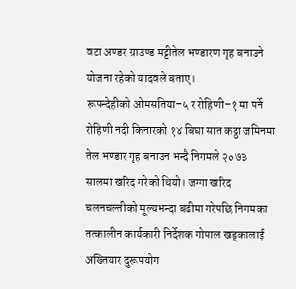वटा अण्डर ग्राउण्ड मट्टीतेल भण्डारण गृह बनाउने योजना रहेको यादवले बताए।
रूपन्देहीको ओमसतिया–५ र रोहिणी–१ मा पर्ने रोहिणी नदी किनारको १४ बिघा सात कट्ठा जमिनमा तेल भण्डार गृह बनाउन भन्दै निगमले २०७३ सालमा खरिद गरेको थियो। जग्गा खरिद चलनचल्तीको मूल्यभन्दा बढीमा गरेपछि निगमका तत्कालीन कार्यकारी निर्देशक गोपाल खड्कालाई अख्तियार दुरूपयोग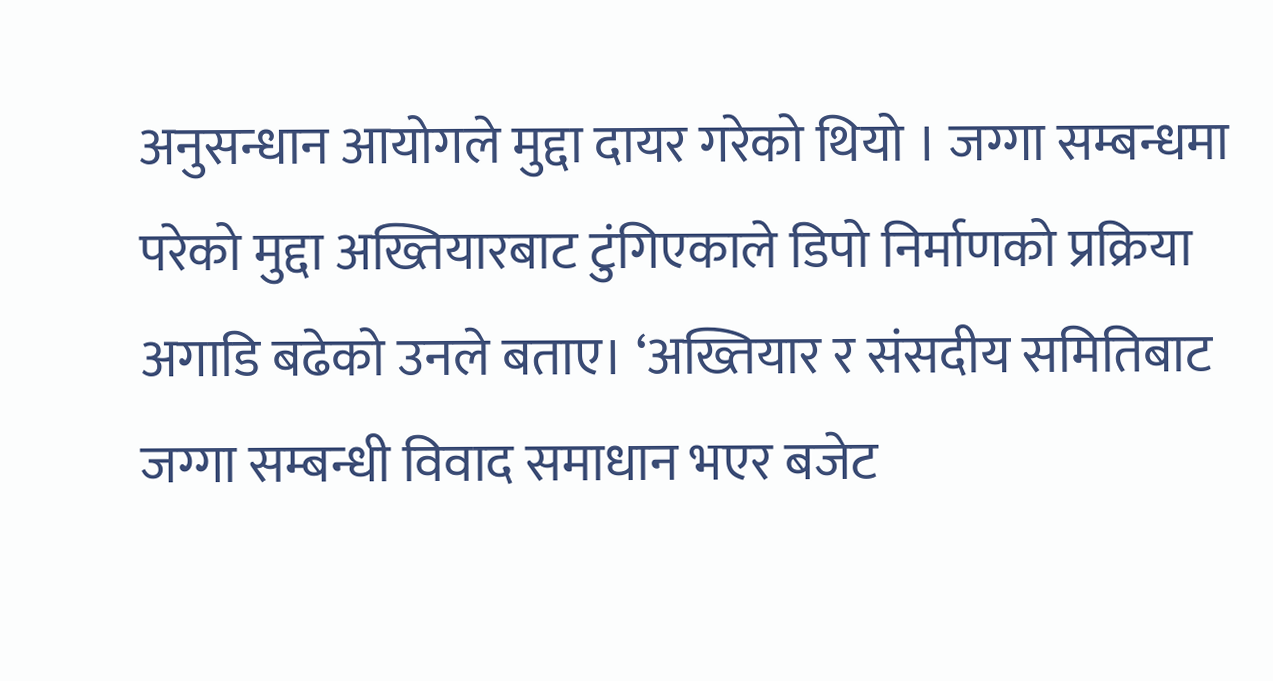अनुसन्धान आयोगले मुद्दा दायर गरेको थियो । जग्गा सम्बन्धमा परेको मुद्दा अख्तियारबाट टुंगिएकाले डिपो निर्माणको प्रक्रिया अगाडि बढेको उनले बताए। ‘अख्तियार र संसदीय समितिबाट जग्गा सम्बन्धी विवाद समाधान भएर बजेट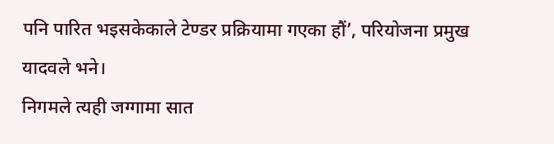पनि पारित भइसकेकाले टेण्डर प्रक्रियामा गएका हौं’, परियोजना प्रमुख यादवले भने।
निगमले त्यही जग्गामा सात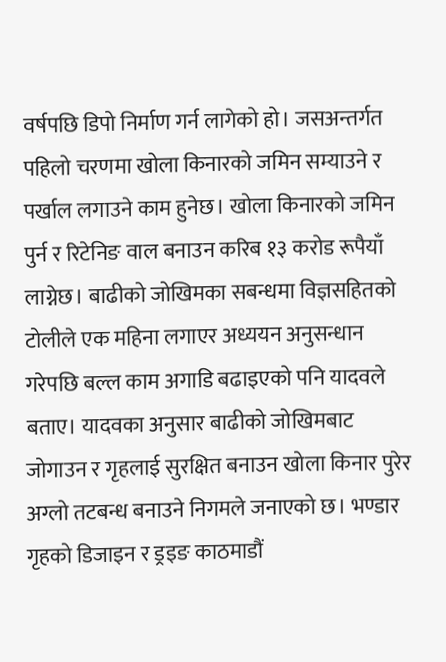वर्षपछि डिपो निर्माण गर्न लागेको हो। जसअन्तर्गत पहिलो चरणमा खोला किनारको जमिन सम्याउने र पर्खाल लगाउने काम हुनेछ। खोला किनारको जमिन पुर्न र रिटेनिङ वाल बनाउन करिब १३ करोड रूपैयाँ लाग्नेछ। बाढीको जोखिमका सबन्धमा विज्ञसहितको टोलीले एक महिना लगाएर अध्ययन अनुसन्धान गरेपछि बल्ल काम अगाडि बढाइएको पनि यादवले बताए। यादवका अनुसार बाढीको जोखिमबाट जोगाउन र गृहलाई सुरक्षित बनाउन खोला किनार पुरेर अग्लो तटबन्ध बनाउने निगमले जनाएको छ। भण्डार गृहको डिजाइन र ड्रइङ काठमाडौं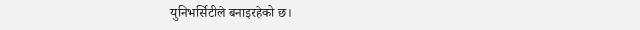युनिभर्सिटीले बनाइरहेको छ।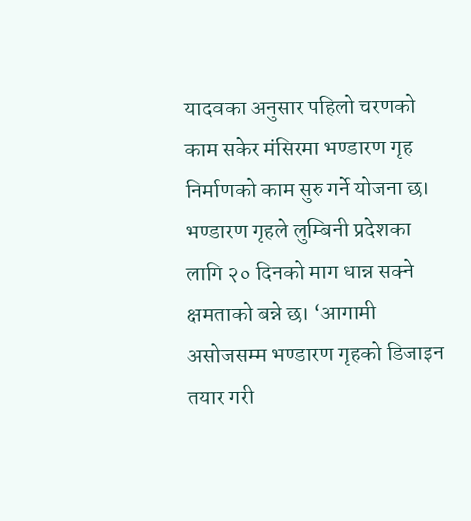यादवका अनुसार पहिलो चरणको काम सकेर मंसिरमा भण्डारण गृह निर्माणको काम सुरु गर्ने योजना छ। भण्डारण गृहले लुम्बिनी प्रदेशका लागि २० दिनको माग धान्न सक्ने क्षमताको बन्ने छ। ‘आगामी असोजसम्म भण्डारण गृहको डिजाइन तयार गरी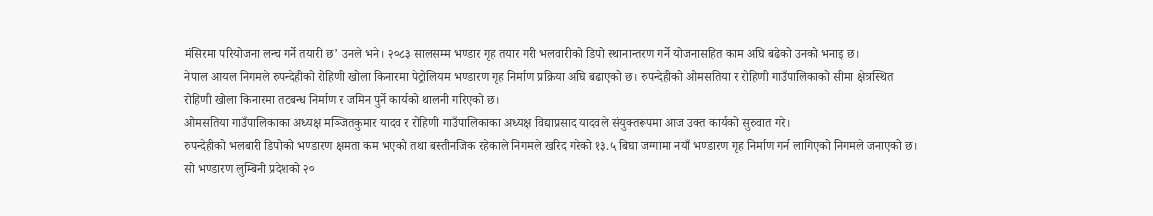मंसिरमा परियोजना लन्च गर्ने तयारी छ’ उनले भने। २०८३ सालसम्म भण्डार गृह तयार गरी भलवारीको डिपो स्थानान्तरण गर्ने योजनासहित काम अघि बढेको उनको भनाइ छ।
नेपाल आयल निगमले रुपन्देहीको रोहिणी खोला किनारमा पेट्रोलियम भण्डारण गृह निर्माण प्रक्रिया अघि बढाएको छ। रुपन्देहीको ओमसतिया र रोहिणी गाउँपालिकाको सीमा क्षेत्रस्थित रोहिणी खोला किनारमा तटबन्ध निर्माण र जमिन पुर्ने कार्यको थालनी गरिएको छ।
ओमसतिया गाउँपालिकाका अध्यक्ष मञ्जितकुमार यादव र रोहिणी गाउँपालिकाका अध्यक्ष विद्याप्रसाद यादवले संयुक्तरूपमा आज उक्त कार्यको सुरुवात गरे।
रुपन्देहीको भलबारी डिपोको भण्डारण क्षमता कम भएको तथा बस्तीनजिक रहेकाले निगमले खरिद गरेको १३.५ बिघा जग्गामा नयाँ भण्डारण गृह निर्माण गर्न लागिएको निगमले जनाएको छ। सो भण्डारण लुम्बिनी प्रदेशको २०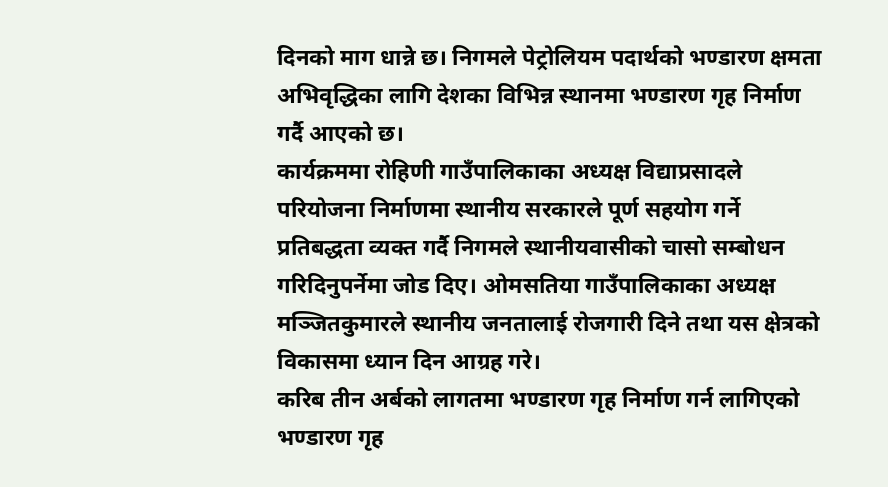दिनको माग धान्ने छ। निगमले पेट्रोलियम पदार्थको भण्डारण क्षमता अभिवृद्धिका लागि देशका विभिन्न स्थानमा भण्डारण गृह निर्माण गर्दै आएको छ।
कार्यक्रममा रोहिणी गाउँपालिकाका अध्यक्ष विद्याप्रसादले परियोजना निर्माणमा स्थानीय सरकारले पूर्ण सहयोग गर्ने प्रतिबद्धता व्यक्त गर्दै निगमले स्थानीयवासीको चासो सम्बोधन गरिदिनुपर्नेमा जोड दिए। ओमसतिया गाउँपालिकाका अध्यक्ष मञ्जितकुमारले स्थानीय जनतालाई रोजगारी दिने तथा यस क्षेत्रको विकासमा ध्यान दिन आग्रह गरे।
करिब तीन अर्बको लागतमा भण्डारण गृह निर्माण गर्न लागिएको भण्डारण गृह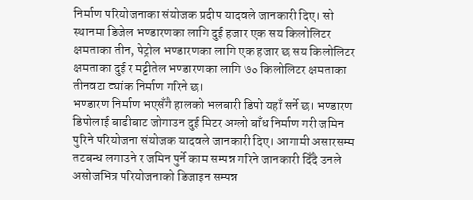निर्माण परियोजनाका संयोजक प्रदीप यादवले जानकारी दिए। सो स्थानमा डिजेल भण्डारणका लागि दुई हजार एक सय किलोलिटर क्षमताका तीन, पेट्रोल भण्डारणका लागि एक हजार छ सय किलोलिटर क्षमताका दुई र मट्टीतेल भण्डारणका लागि ७० किलोलिटर क्षमताका तीनवटा ट्यांक निर्माण गरिने छ।
भण्डारण निर्माण भएसँगै हालको भलबारी डिपो यहाँ सर्ने छ। भण्डारण डिपोलाई बाढीबाट जोगाउन दुई मिटर अग्लो बाँध निर्माण गरी जमिन पुरिने परियोजना संयोजक यादवले जानकारी दिए। आगामी असारसम्म तटबन्ध लगाउने र जमिन पुर्ने काम सम्पन्न गरिने जानकारी दिँदै उनले असोजभित्र परियोजनाको डिजाइन सम्पन्न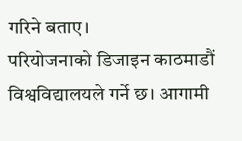गरिने बताए।
परियोजनाको डिजाइन काठमाडौं विश्वविद्यालयले गर्ने छ। आगामी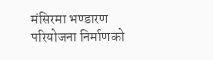मंसिरमा भण्डारण परियोजना निर्माणको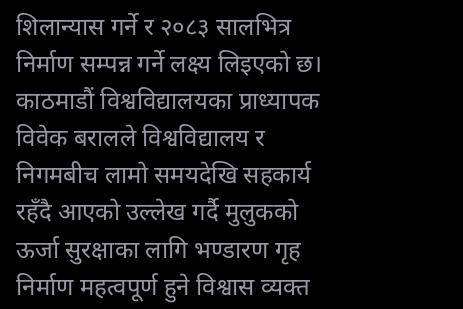शिलान्यास गर्ने र २०८३ सालभित्र निर्माण सम्पन्न गर्ने लक्ष्य लिइएको छ।
काठमाडौं विश्वविद्यालयका प्राध्यापक विवेक बरालले विश्वविद्यालय र निगमबीच लामो समयदेखि सहकार्य रहँदै आएको उल्लेख गर्दै मुलुकको ऊर्जा सुरक्षाका लागि भण्डारण गृह निर्माण महत्वपूर्ण हुने विश्वास व्यक्त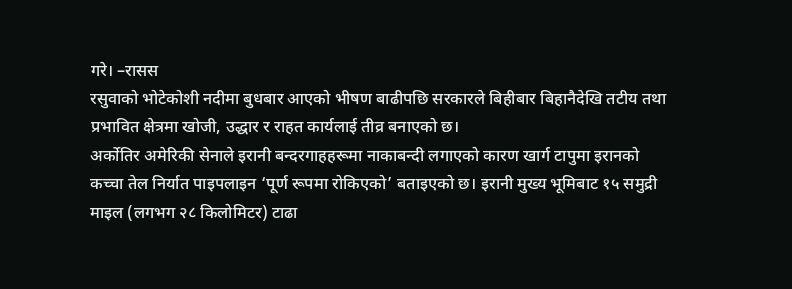गरे। –रासस
रसुवाको भोटेकोशी नदीमा बुधबार आएको भीषण बाढीपछि सरकारले बिहीबार बिहानैदेखि तटीय तथा प्रभावित क्षेत्रमा खोजी, उद्धार र राहत कार्यलाई तीव्र बनाएको छ।
अर्कोतिर अमेरिकी सेनाले इरानी बन्दरगाहहरूमा नाकाबन्दी लगाएको कारण खार्ग टापुमा इरानको कच्चा तेल निर्यात पाइपलाइन ‘पूर्ण रूपमा रोकिएको’ बताइएको छ। इरानी मुख्य भूमिबाट १५ समुद्री माइल (लगभग २८ किलोमिटर) टाढा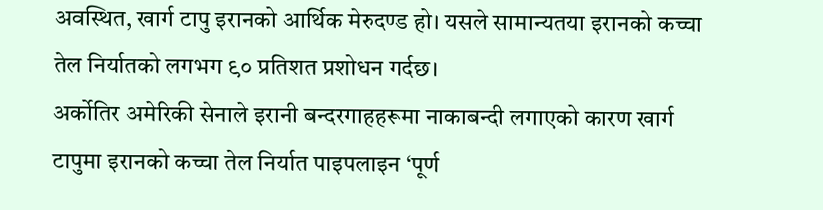अवस्थित, खार्ग टापु इरानको आर्थिक मेरुदण्ड हो। यसले सामान्यतया इरानको कच्चा तेल निर्यातको लगभग ९० प्रतिशत प्रशोधन गर्दछ।
अर्कोतिर अमेरिकी सेनाले इरानी बन्दरगाहहरूमा नाकाबन्दी लगाएको कारण खार्ग टापुमा इरानको कच्चा तेल निर्यात पाइपलाइन ‘पूर्ण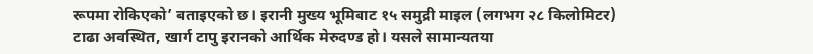रूपमा रोकिएको’ बताइएको छ। इरानी मुख्य भूमिबाट १५ समुद्री माइल (लगभग २८ किलोमिटर) टाढा अवस्थित, खार्ग टापु इरानको आर्थिक मेरुदण्ड हो। यसले सामान्यतया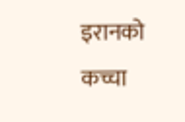इरानको कच्चा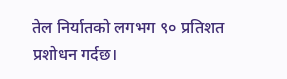तेल निर्यातको लगभग ९० प्रतिशत प्रशोधन गर्दछ।